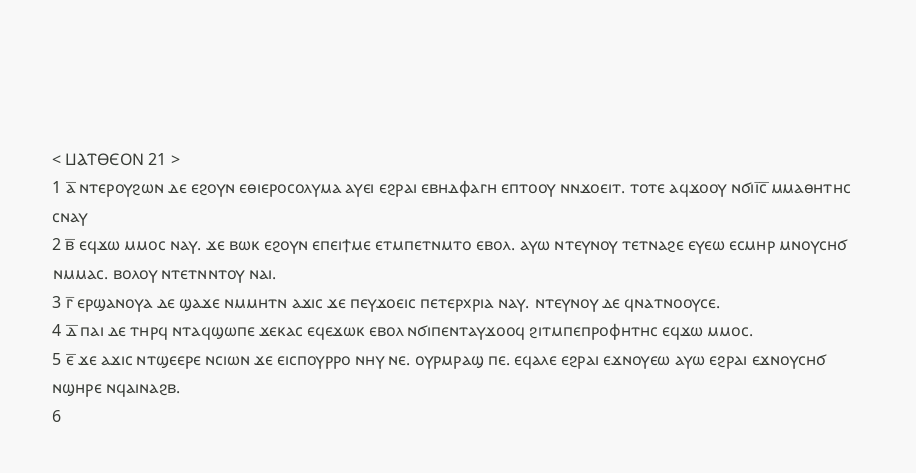< ⳘⲀⲦⲐⲈⲞⲚ 21 >
1 ⲁ̅ ⲛⲧⲉⲣⲟⲩϩⲱⲛ ⲇⲉ ⲉϩⲟⲩⲛ ⲉⲑⲓⲉⲣⲟⲥⲟⲗⲩⲙⲁ ⲁⲩⲉⲓ ⲉϩⲣⲁⲓ ⲉⲃⲏⲇⲫⲁⲅⲏ ⲉⲡⲧⲟⲟⲩ ⲛⲛϫⲟⲉⲓⲧ. ⲧⲟⲧⲉ ⲁϥϫⲟⲟⲩ ⲛϭⲓⲓ̅ⲥ̅ ⲙⲙⲁⲑⲏⲧⲏⲥ ⲥⲛⲁⲩ
2 ⲃ̅ ⲉϥϫⲱ ⲙⲙⲟⲥ ⲛⲁⲩ. ϫⲉ ⲃⲱⲕ ⲉϩⲟⲩⲛ ⲉⲡⲉⲓϯⲙⲉ ⲉⲧⲙⲡⲉⲧⲛⲙⲧⲟ ⲉⲃⲟⲗ. ⲁⲩⲱ ⲛⲧⲉⲩⲛⲟⲩ ⲧⲉⲧⲛⲁϩⲉ ⲉⲩⲉⲱ ⲉⲥⲙⲏⲣ ⲙⲛⲟⲩⲥⲏϭ ⲛⲙⲙⲁⲥ. ⲃⲟⲗⲟⲩ ⲛⲧⲉⲧⲛⲛⲧⲟⲩ ⲛⲁⲓ.
3 ⲅ̅ ⲉⲣϣⲁⲛⲟⲩⲁ ⲇⲉ ϣⲁϫⲉ ⲛⲙⲙⲏⲧⲛ ⲁϫⲓⲥ ϫⲉ ⲡⲉⲩϫⲟⲉⲓⲥ ⲡⲉⲧⲉⲣⲭⲣⲓⲁ ⲛⲁⲩ. ⲛⲧⲉⲩⲛⲟⲩ ⲇⲉ ϥⲛⲁⲧⲛⲟⲟⲩⲥⲉ.
4 ⲇ̅ ⲡⲁⲓ ⲇⲉ ⲧⲏⲣϥ ⲛⲧⲁϥϣⲱⲡⲉ ϫⲉⲕⲁⲥ ⲉϥⲉϫⲱⲕ ⲉⲃⲟⲗ ⲛϭⲓⲡⲉⲛⲧⲁⲩϫⲟⲟϥ ϩⲓⲧⲙⲡⲉⲡⲣⲟⲫⲏⲧⲏⲥ ⲉϥϫⲱ ⲙⲙⲟⲥ.
5 ⲉ̅ ϫⲉ ⲁϫⲓⲥ ⲛⲧϣⲉⲉⲣⲉ ⲛⲥⲓⲱⲛ ϫⲉ ⲉⲓⲥⲡⲟⲩⲣⲣⲟ ⲛⲏⲩ ⲛⲉ. ⲟⲩⲣⲙⲣⲁϣ ⲡⲉ. ⲉϥⲁⲗⲉ ⲉϩⲣⲁⲓ ⲉϫⲛⲟⲩⲉⲱ ⲁⲩⲱ ⲉϩⲣⲁⲓ ⲉϫⲛⲟⲩⲥⲏϭ ⲛϣⲏⲣⲉ ⲛϥⲁⲓⲛⲁϩⲃ.
6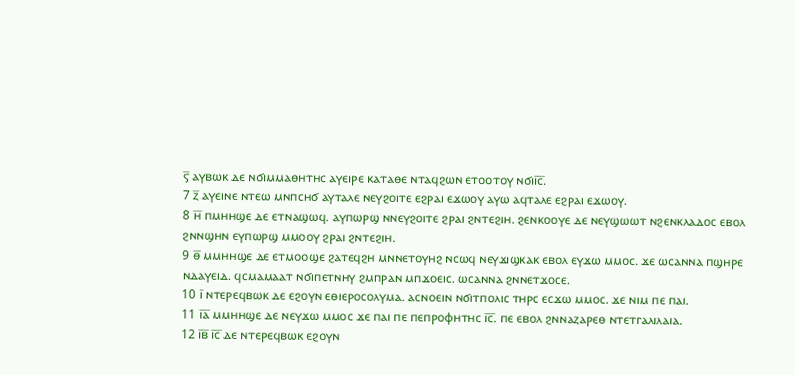ⲋ̅ ⲁⲩⲃⲱⲕ ⲇⲉ ⲛϭⲓⲙⲙⲁⲑⲏⲧⲏⲥ ⲁⲩⲉⲓⲣⲉ ⲕⲁⲧⲁⲑⲉ ⲛⲧⲁϥϩⲱⲛ ⲉⲧⲟⲟⲧⲟⲩ ⲛϭⲓⲓ̅ⲥ̅.
7 ⲍ̅ ⲁⲩⲉⲓⲛⲉ ⲛⲧⲉⲱ ⲙⲛⲡⲥⲏϭ ⲁⲩⲧⲁⲗⲉ ⲛⲉⲩϩⲟⲓⲧⲉ ⲉϩⲣⲁⲓ ⲉϫⲱⲟⲩ ⲁⲩⲱ ⲁϥⲧⲁⲗⲉ ⲉϩⲣⲁⲓ ⲉϫⲱⲟⲩ.
8 ⲏ̅ ⲡⲙⲏⲏϣⲉ ⲇⲉ ⲉⲧⲛⲁϣⲱϥ. ⲁⲩⲡⲱⲣϣ ⲛⲛⲉⲩϩⲟⲓⲧⲉ ϩⲣⲁⲓ ϩⲛⲧⲉϩⲓⲏ. ϩⲉⲛⲕⲟⲟⲩⲉ ⲇⲉ ⲛⲉⲩϣⲱⲱⲧ ⲛϩⲉⲛⲕⲗⲁⲇⲟⲥ ⲉⲃⲟⲗ ϩⲛⲛϣⲏⲛ ⲉⲩⲡⲱⲣϣ ⲙⲙⲟⲟⲩ ϩⲣⲁⲓ ϩⲛⲧⲉϩⲓⲏ.
9 ⲑ̅ ⲙⲙⲏⲏϣⲉ ⲇⲉ ⲉⲧⲙⲟⲟϣⲉ ϩⲁⲧⲉϥϩⲏ ⲙⲛⲛⲉⲧⲟⲩⲏϩ ⲛⲥⲱϥ ⲛⲉⲩϫⲓϣⲕⲁⲕ ⲉⲃⲟⲗ ⲉⲩϫⲱ ⲙⲙⲟⲥ. ϫⲉ ⲱⲥⲁⲛⲛⲁ ⲡϣⲏⲣⲉ ⲛⲇⲁⲩⲉⲓⲇ. ϥⲥⲙⲁⲙⲁⲁⲧ ⲛϭⲓⲡⲉⲧⲛⲏⲩ ϩⲙⲡⲣⲁⲛ ⲙⲡϫⲟⲉⲓⲥ. ⲱⲥⲁⲛⲛⲁ ϩⲛⲛⲉⲧϫⲟⲥⲉ.
10 ⲓ̅ ⲛⲧⲉⲣⲉϥⲃⲱⲕ ⲇⲉ ⲉϩⲟⲩⲛ ⲉⲑⲓⲉⲣⲟⲥⲟⲗⲩⲙⲁ. ⲁⲥⲛⲟⲉⲓⲛ ⲛϭⲓⲧⲡⲟⲗⲓⲥ ⲧⲏⲣⲥ ⲉⲥϫⲱ ⲙⲙⲟⲥ. ϫⲉ ⲛⲓⲙ ⲡⲉ ⲡⲁⲓ.
11 ⲓ̅ⲁ̅ ⲙⲙⲏⲏϣⲉ ⲇⲉ ⲛⲉⲩϫⲱ ⲙⲙⲟⲥ ϫⲉ ⲡⲁⲓ ⲡⲉ ⲡⲉⲡⲣⲟⲫⲏⲧⲏⲥ ⲓ̅ⲥ̅. ⲡⲉ ⲉⲃⲟⲗ ϩⲛⲛⲁⲍⲁⲣⲉⲑ ⲛⲧⲉⲧⲅⲁⲗⲓⲗⲁⲓⲁ.
12 ⲓ̅ⲃ̅ ⲓ̅ⲥ̅ ⲇⲉ ⲛⲧⲉⲣⲉϥⲃⲱⲕ ⲉϩⲟⲩⲛ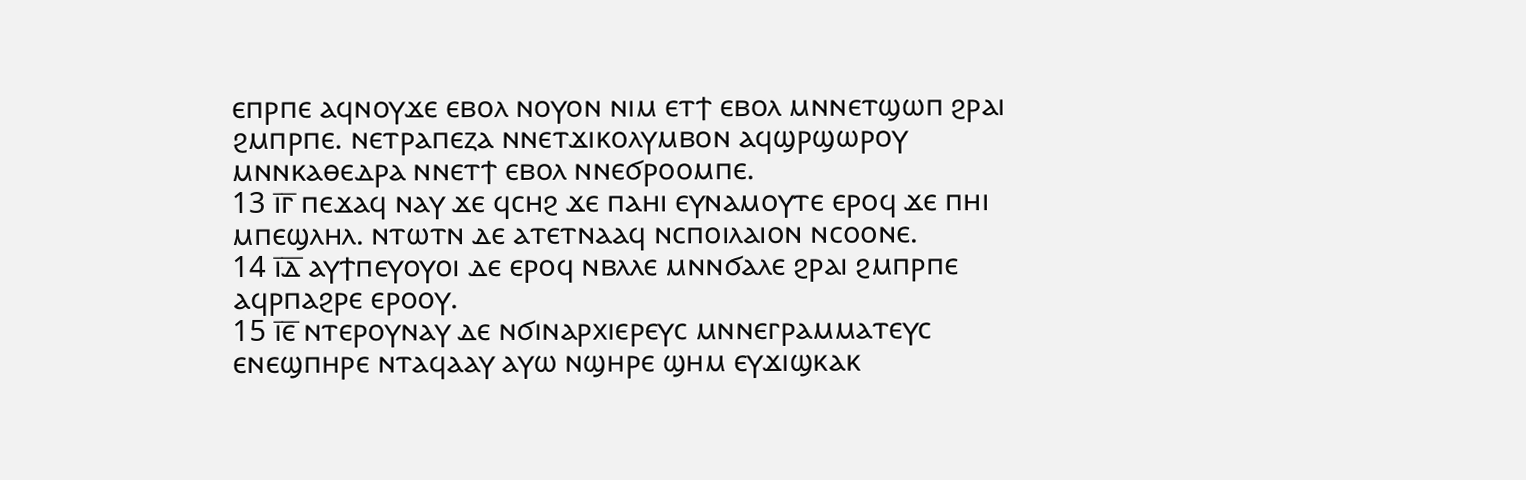ⲉⲡⲣⲡⲉ ⲁϥⲛⲟⲩϫⲉ ⲉⲃⲟⲗ ⲛⲟⲩⲟⲛ ⲛⲓⲙ ⲉⲧϯ ⲉⲃⲟⲗ ⲙⲛⲛⲉⲧϣⲱⲡ ϩⲣⲁⲓ ϩⲙⲡⲣⲡⲉ. ⲛⲉⲧⲣⲁⲡⲉⲍⲁ ⲛⲛⲉⲧϫⲓⲕⲟⲗⲩⲙⲃⲟⲛ ⲁϥϣⲣϣⲱⲣⲟⲩ ⲙⲛⲛⲕⲁⲑⲉⲇⲣⲁ ⲛⲛⲉⲧϯ ⲉⲃⲟⲗ ⲛⲛⲉϭⲣⲟⲟⲙⲡⲉ.
13 ⲓ̅ⲅ̅ ⲡⲉϫⲁϥ ⲛⲁⲩ ϫⲉ ϥⲥⲏϩ ϫⲉ ⲡⲁⲏⲓ ⲉⲩⲛⲁⲙⲟⲩⲧⲉ ⲉⲣⲟϥ ϫⲉ ⲡⲏⲓ ⲙⲡⲉϣⲗⲏⲗ. ⲛⲧⲱⲧⲛ ⲇⲉ ⲁⲧⲉⲧⲛⲁⲁϥ ⲛⲥⲡⲟⲓⲗⲁⲓⲟⲛ ⲛⲥⲟⲟⲛⲉ.
14 ⲓ̅ⲇ̅ ⲁⲩϯⲡⲉⲩⲟⲩⲟⲓ ⲇⲉ ⲉⲣⲟϥ ⲛⲃⲗⲗⲉ ⲙⲛⲛϭⲁⲗⲉ ϩⲣⲁⲓ ϩⲙⲡⲣⲡⲉ ⲁϥⲣⲡⲁϩⲣⲉ ⲉⲣⲟⲟⲩ.
15 ⲓ̅ⲉ̅ ⲛⲧⲉⲣⲟⲩⲛⲁⲩ ⲇⲉ ⲛϭⲓⲛⲁⲣⲭⲓⲉⲣⲉⲩⲥ ⲙⲛⲛⲉⲅⲣⲁⲙⲙⲁⲧⲉⲩⲥ ⲉⲛⲉϣⲡⲏⲣⲉ ⲛⲧⲁϥⲁⲁⲩ ⲁⲩⲱ ⲛϣⲏⲣⲉ ϣⲏⲙ ⲉⲩϫⲓϣⲕⲁⲕ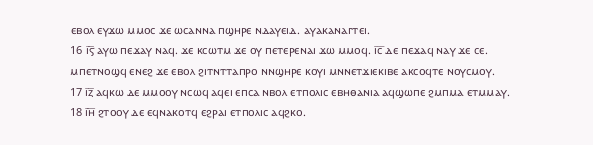ⲉⲃⲟⲗ ⲉⲩϫⲱ ⲙⲙⲟⲥ ϫⲉ ⲱⲥⲁⲛⲛⲁ ⲡϣⲏⲣⲉ ⲛⲇⲁⲩⲉⲓⲇ. ⲁⲩⲁⲕⲁⲛⲁⲅⲧⲉⲓ.
16 ⲓ̅ⲋ̅ ⲁⲩⲱ ⲡⲉϫⲁⲩ ⲛⲁϥ. ϫⲉ ⲕⲥⲱⲧⲙ ϫⲉ ⲟⲩ ⲡⲉⲧⲉⲣⲉⲛⲁⲓ ϫⲱ ⲙⲙⲟϥ. ⲓ̅ⲥ̅ ⲇⲉ ⲡⲉϫⲁϥ ⲛⲁⲩ ϫⲉ ⲥⲉ. ⲙⲡⲉⲧⲛⲟϣϥ ⲉⲛⲉϩ ϫⲉ ⲉⲃⲟⲗ ϩⲓⲧⲛⲧⲧⲁⲡⲣⲟ ⲛⲛϣⲏⲣⲉ ⲕⲟⲩⲓ ⲙⲛⲛⲉⲧϫⲓⲉⲕⲓⲃⲉ ⲁⲕⲥⲟϥⲧⲉ ⲛⲟⲩⲥⲙⲟⲩ.
17 ⲓ̅ⲍ̅ ⲁϥⲕⲱ ⲇⲉ ⲙⲙⲟⲟⲩ ⲛⲥⲱϥ ⲁϥⲉⲓ ⲉⲡⲥⲁ ⲛⲃⲟⲗ ⲉⲧⲡⲟⲗⲓⲥ ⲉⲃⲏⲑⲁⲛⲓⲁ ⲁϥϣⲱⲡⲉ ϩⲙⲡⲙⲁ ⲉⲧⲙⲙⲁⲩ.
18 ⲓ̅ⲏ̅ ϩⲧⲟⲟⲩ ⲇⲉ ⲉϥⲛⲁⲕⲟⲧϥ ⲉϩⲣⲁⲓ ⲉⲧⲡⲟⲗⲓⲥ ⲁϥϩⲕⲟ.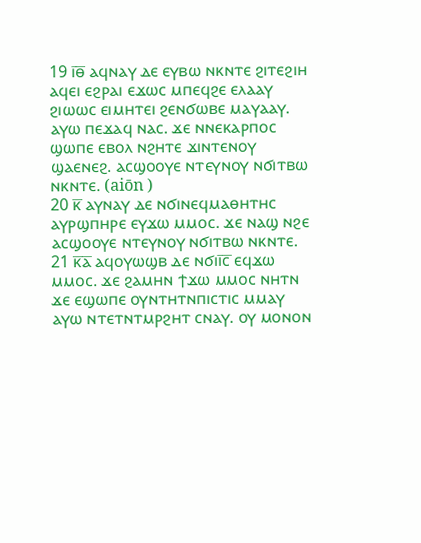19 ⲓ̅ⲑ̅ ⲁϥⲛⲁⲩ ⲇⲉ ⲉⲩⲃⲱ ⲛⲕⲛⲧⲉ ϩⲓⲧⲉϩⲓⲏ ⲁϥⲉⲓ ⲉϩⲣⲁⲓ ⲉϫⲱⲥ ⲙⲡⲉϥϩⲉ ⲉⲗⲁⲁⲩ ϩⲓⲱⲱⲥ ⲉⲓⲙⲏⲧⲉⲓ ϩⲉⲛϭⲱⲃⲉ ⲙⲁⲩⲁⲁⲩ. ⲁⲩⲱ ⲡⲉϫⲁϥ ⲛⲁⲥ. ϫⲉ ⲛⲛⲉⲕⲁⲣⲡⲟⲥ ϣⲱⲡⲉ ⲉⲃⲟⲗ ⲛϩⲏⲧⲉ ϫⲓⲛⲧⲉⲛⲟⲩ ϣⲁⲉⲛⲉϩ. ⲁⲥϣⲟⲟⲩⲉ ⲛⲧⲉⲩⲛⲟⲩ ⲛϭⲓⲧⲃⲱ ⲛⲕⲛⲧⲉ. (aiōn )
20 ⲕ̅ ⲁⲩⲛⲁⲩ ⲇⲉ ⲛϭⲓⲛⲉϥⲙⲁⲑⲏⲧⲏⲥ ⲁⲩⲣϣⲡⲏⲣⲉ ⲉⲩϫⲱ ⲙⲙⲟⲥ. ϫⲉ ⲛⲁϣ ⲛϩⲉ ⲁⲥϣⲟⲟⲩⲉ ⲛⲧⲉⲩⲛⲟⲩ ⲛϭⲓⲧⲃⲱ ⲛⲕⲛⲧⲉ.
21 ⲕ̅ⲁ̅ ⲁϥⲟⲩⲱϣⲃ ⲇⲉ ⲛϭⲓⲓ̅ⲥ̅ ⲉϥϫⲱ ⲙⲙⲟⲥ. ϫⲉ ϩⲁⲙⲏⲛ ϯϫⲱ ⲙⲙⲟⲥ ⲛⲏⲧⲛ ϫⲉ ⲉϣⲱⲡⲉ ⲟⲩⲛⲧⲏⲧⲛⲡⲓⲥⲧⲓⲥ ⲙⲙⲁⲩ ⲁⲩⲱ ⲛⲧⲉⲧⲛⲧⲙⲣϩⲏⲧ ⲥⲛⲁⲩ. ⲟⲩ ⲙⲟⲛⲟⲛ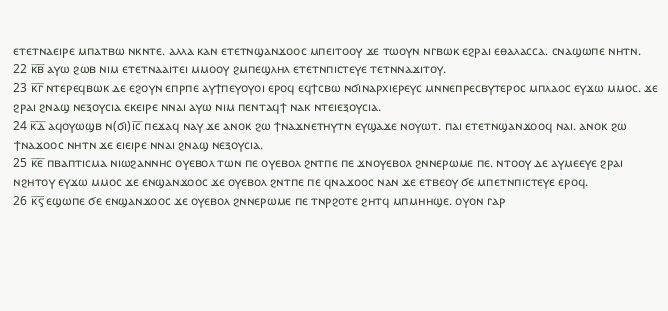ⲉⲧⲉⲧⲛⲁⲉⲓⲣⲉ ⲙⲡⲁⲧⲃⲱ ⲛⲕⲛⲧⲉ. ⲁⲗⲗⲁ ⲕⲁⲛ ⲉⲧⲉⲧⲛϣⲁⲛϫⲟⲟⲥ ⲙⲡⲉⲓⲧⲟⲟⲩ ϫⲉ ⲧⲱⲟⲩⲛ ⲛⲅⲃⲱⲕ ⲉϩⲣⲁⲓ ⲉⲑⲁⲗⲁⲥⲥⲁ. ⲥⲛⲁϣⲱⲡⲉ ⲛⲏⲧⲛ.
22 ⲕ̅ⲃ̅ ⲁⲩⲱ ϩⲱⲃ ⲛⲓⲙ ⲉⲧⲉⲧⲛⲁⲁⲓⲧⲉⲓ ⲙⲙⲟⲟⲩ ϩⲙⲡⲉϣⲗⲏⲗ ⲉⲧⲉⲧⲛⲡⲓⲥⲧⲉⲩⲉ ⲧⲉⲧⲛⲛⲁϫⲓⲧⲟⲩ.
23 ⲕ̅ⲅ̅ ⲛⲧⲉⲣⲉϥⲃⲱⲕ ⲇⲉ ⲉϩⲟⲩⲛ ⲉⲡⲣⲡⲉ ⲁⲩϯⲡⲉⲩⲟⲩⲟⲓ ⲉⲣⲟϥ ⲉϥϯⲥⲃⲱ ⲛϭⲓⲛⲁⲣⲭⲓⲉⲣⲉⲩⲥ ⲙⲛⲛⲉⲡⲣⲉⲥⲃⲩⲧⲉⲣⲟⲥ ⲙⲡⲗⲁⲟⲥ ⲉⲩϫⲱ ⲙⲙⲟⲥ. ϫⲉ ϩⲣⲁⲓ ϩⲛⲁϣ ⲛⲉⲝⲟⲩⲥⲓⲁ ⲉⲕⲉⲓⲣⲉ ⲛⲛⲁⲓ ⲁⲩⲱ ⲛⲓⲙ ⲡⲉⲛⲧⲁϥϯ ⲛⲁⲕ ⲛⲧⲉⲓⲉⲝⲟⲩⲥⲓⲁ.
24 ⲕ̅ⲇ̅ ⲁϥⲟⲩⲱϣⲃ ⲛ(ϭⲓ)ⲓ̅ⲥ̅ ⲡⲉϫⲁϥ ⲛⲁⲩ ϫⲉ ⲁⲛⲟⲕ ϩⲱ ϯⲛⲁϫⲛⲉⲧⲏⲩⲧⲛ ⲉⲩϣⲁϫⲉ ⲛⲟⲩⲱⲧ. ⲡⲁⲓ ⲉⲧⲉⲧⲛϣⲁⲛϫⲟⲟϥ ⲛⲁⲓ. ⲁⲛⲟⲕ ϩⲱ ϯⲛⲁϫⲟⲟⲥ ⲛⲏⲧⲛ ϫⲉ ⲉⲓⲉⲓⲣⲉ ⲛⲛⲁⲓ ϩⲛⲁϣ ⲛⲉⲝⲟⲩⲥⲓⲁ.
25 ⲕ̅ⲉ̅ ⲡⲃⲁⲡⲧⲓⲥⲙⲁ ⲛⲓⲱϩⲁⲛⲛⲏⲥ ⲟⲩⲉⲃⲟⲗ ⲧⲱⲛ ⲡⲉ ⲟⲩⲉⲃⲟⲗ ϩⲛⲧⲡⲉ ⲡⲉ ϫⲛⲟⲩⲉⲃⲟⲗ ϩⲛⲛⲉⲣⲱⲙⲉ ⲡⲉ. ⲛⲧⲟⲟⲩ ⲇⲉ ⲁⲩⲙⲉⲉⲩⲉ ϩⲣⲁⲓ ⲛϩⲏⲧⲟⲩ ⲉⲩϫⲱ ⲙⲙⲟⲥ ϫⲉ ⲉⲛϣⲁⲛϫⲟⲟⲥ ϫⲉ ⲟⲩⲉⲃⲟⲗ ϩⲛⲧⲡⲉ ⲡⲉ ϥⲛⲁϫⲟⲟⲥ ⲛⲁⲛ ϫⲉ ⲉⲧⲃⲉⲟⲩ ϭⲉ ⲙⲡⲉⲧⲛⲡⲓⲥⲧⲉⲩⲉ ⲉⲣⲟϥ.
26 ⲕ̅ⲋ̅ ⲉϣⲱⲡⲉ ϭⲉ ⲉⲛϣⲁⲛϫⲟⲟⲥ ϫⲉ ⲟⲩⲉⲃⲟⲗ ϩⲛⲛⲉⲣⲱⲙⲉ ⲡⲉ ⲧⲛⲣϩⲟⲧⲉ ϩⲏⲧϥ ⲙⲡⲙⲏⲏϣⲉ. ⲟⲩⲟⲛ ⲅⲁⲣ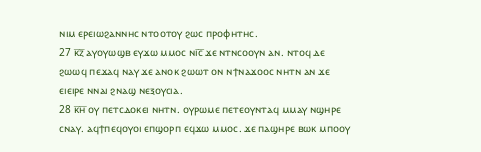ⲛⲓⲙ ⲉⲣⲉⲓⲱϩⲁⲛⲛⲏⲥ ⲛⲧⲟⲟⲧⲟⲩ ϩⲱⲥ ⲡⲣⲟⲫⲏⲧⲏⲥ.
27 ⲕ̅ⲍ̅ ⲁⲩⲟⲩⲱϣⲃ ⲉⲩϫⲱ ⲙⲙⲟⲥ ⲛⲓ̅ⲥ̅ ϫⲉ ⲛⲧⲛⲥⲟⲟⲩⲛ ⲁⲛ. ⲛⲧⲟϥ ⲇⲉ ϩⲱⲱϥ ⲡⲉϫⲁϥ ⲛⲁⲩ ϫⲉ ⲁⲛⲟⲕ ϩⲱⲱⲧ ⲟⲛ ⲛϯⲛⲁϫⲟⲟⲥ ⲛⲏⲧⲛ ⲁⲛ ϫⲉ ⲉⲓⲉⲓⲣⲉ ⲛⲛⲁⲓ ϩⲛⲁϣ ⲛⲉⲝⲟⲩⲥⲓⲁ.
28 ⲕ̅ⲏ̅ ⲟⲩ ⲡⲉⲧⲥⲇⲟⲕⲉⲓ ⲛⲏⲧⲛ. ⲟⲩⲣⲱⲙⲉ ⲡⲉⲧⲉⲟⲩⲛⲧⲁϥ ⲙⲙⲁⲩ ⲛϣⲏⲣⲉ ⲥⲛⲁⲩ. ⲁϥϯⲡⲉϥⲟⲩⲟⲓ ⲉⲡϣⲟⲣⲡ ⲉϥϫⲱ ⲙⲙⲟⲥ. ϫⲉ ⲡⲁϣⲏⲣⲉ ⲃⲱⲕ ⲙⲡⲟⲟⲩ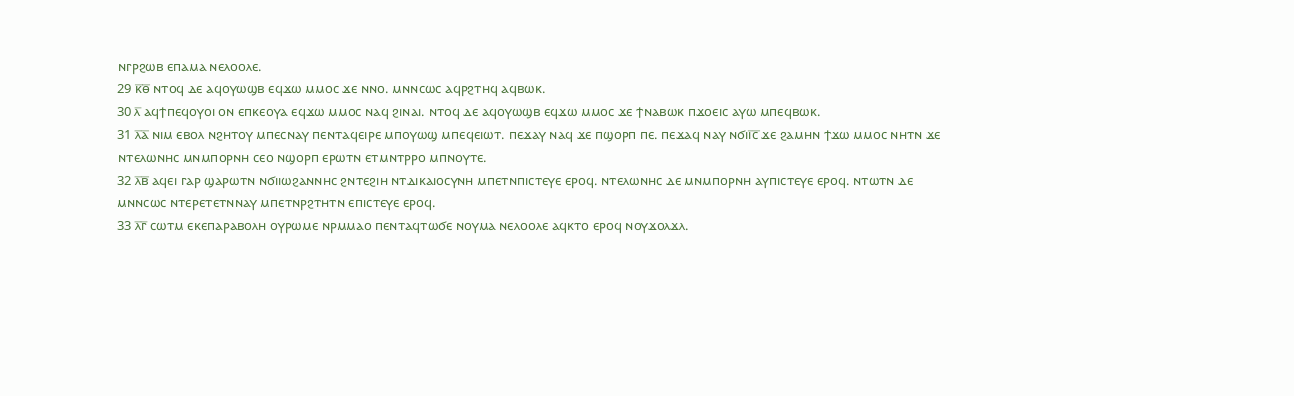ⲛⲅⲣϩⲱⲃ ⲉⲡⲁⲙⲁ ⲛⲉⲗⲟⲟⲗⲉ.
29 ⲕ̅ⲑ̅ ⲛⲧⲟϥ ⲇⲉ ⲁϥⲟⲩⲱϣⲃ ⲉϥϫⲱ ⲙⲙⲟⲥ ϫⲉ ⲛⲛⲟ. ⲙⲛⲛⲥⲱⲥ ⲁϥⲣϩⲧⲏϥ ⲁϥⲃⲱⲕ.
30 ⲗ̅ ⲁϥϯⲡⲉϥⲟⲩⲟⲓ ⲟⲛ ⲉⲡⲕⲉⲟⲩⲁ ⲉϥϫⲱ ⲙⲙⲟⲥ ⲛⲁϥ ϩⲓⲛⲁⲓ. ⲛⲧⲟϥ ⲇⲉ ⲁϥⲟⲩⲱϣⲃ ⲉϥϫⲱ ⲙⲙⲟⲥ ϫⲉ ϯⲛⲁⲃⲱⲕ ⲡϫⲟⲉⲓⲥ ⲁⲩⲱ ⲙⲡⲉϥⲃⲱⲕ.
31 ⲗ̅ⲁ̅ ⲛⲓⲙ ⲉⲃⲟⲗ ⲛϩⲏⲧⲟⲩ ⲙⲡⲉⲥⲛⲁⲩ ⲡⲉⲛⲧⲁϥⲉⲓⲣⲉ ⲙⲡⲟⲩⲱϣ ⲙⲡⲉϥⲉⲓⲱⲧ. ⲡⲉϫⲁⲩ ⲛⲁϥ ϫⲉ ⲡϣⲟⲣⲡ ⲡⲉ. ⲡⲉϫⲁϥ ⲛⲁⲩ ⲛϭⲓⲓ̅ⲥ̅ ϫⲉ ϩⲁⲙⲏⲛ ϯϫⲱ ⲙⲙⲟⲥ ⲛⲏⲧⲛ ϫⲉ ⲛⲧⲉⲗⲱⲛⲏⲥ ⲙⲛⲙⲡⲟⲣⲛⲏ ⲥⲉⲟ ⲛϣⲟⲣⲡ ⲉⲣⲱⲧⲛ ⲉⲧⲙⲛⲧⲣⲣⲟ ⲙⲡⲛⲟⲩⲧⲉ.
32 ⲗ̅ⲃ̅ ⲁϥⲉⲓ ⲅⲁⲣ ϣⲁⲣⲱⲧⲛ ⲛϭⲓⲓⲱϩⲁⲛⲛⲏⲥ ϩⲛⲧⲉϩⲓⲏ ⲛⲧⲇⲓⲕⲁⲓⲟⲥⲩⲛⲏ ⲙⲡⲉⲧⲛⲡⲓⲥⲧⲉⲩⲉ ⲉⲣⲟϥ. ⲛⲧⲉⲗⲱⲛⲏⲥ ⲇⲉ ⲙⲛⲙⲡⲟⲣⲛⲏ ⲁⲩⲡⲓⲥⲧⲉⲩⲉ ⲉⲣⲟϥ. ⲛⲧⲱⲧⲛ ⲇⲉ ⲙⲛⲛⲥⲱⲥ ⲛⲧⲉⲣⲉⲧⲉⲧⲛⲛⲁⲩ ⲙⲡⲉⲧⲛⲣϩⲧⲏⲧⲛ ⲉⲡⲓⲥⲧⲉⲩⲉ ⲉⲣⲟϥ.
33 ⲗ̅ⲅ̅ ⲥⲱⲧⲙ ⲉⲕⲉⲡⲁⲣⲁⲃⲟⲗⲏ ⲟⲩⲣⲱⲙⲉ ⲛⲣⲙⲙⲁⲟ ⲡⲉⲛⲧⲁϥⲧⲱϭⲉ ⲛⲟⲩⲙⲁ ⲛⲉⲗⲟⲟⲗⲉ ⲁϥⲕⲧⲟ ⲉⲣⲟϥ ⲛⲟⲩϫⲟⲗϫⲗ.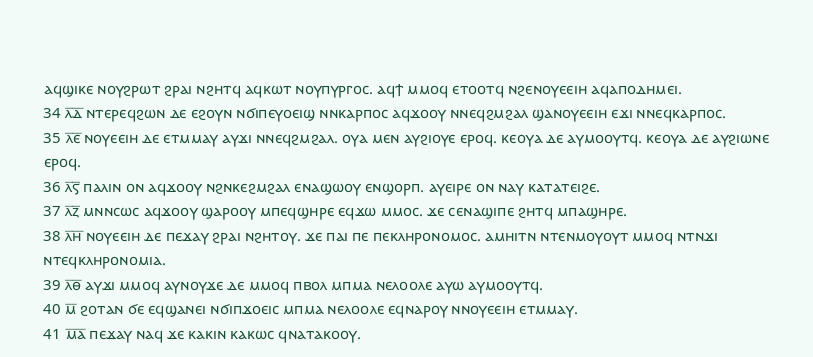ⲁϥϣⲓⲕⲉ ⲛⲟⲩϩⲣⲱⲧ ϩⲣⲁⲓ ⲛϩⲏⲧϥ ⲁϥⲕⲱⲧ ⲛⲟⲩⲡⲩⲣⲅⲟⲥ. ⲁϥϯ ⲙⲙⲟϥ ⲉⲧⲟⲟⲧϥ ⲛϩⲉⲛⲟⲩⲉⲉⲓⲏ ⲁϥⲁⲡⲟⲇⲏⲙⲉⲓ.
34 ⲗ̅ⲇ̅ ⲛⲧⲉⲣⲉϥϩⲱⲛ ⲇⲉ ⲉϩⲟⲩⲛ ⲛϭⲓⲡⲉⲩⲟⲉⲓϣ ⲛⲛⲕⲁⲣⲡⲟⲥ ⲁϥϫⲟⲟⲩ ⲛⲛⲉϥϩⲙϩⲁⲗ ϣⲁⲛⲟⲩⲉⲉⲓⲏ ⲉϫⲓ ⲛⲛⲉϥⲕⲁⲣⲡⲟⲥ.
35 ⲗ̅ⲉ̅ ⲛⲟⲩⲉⲉⲓⲏ ⲇⲉ ⲉⲧⲙⲙⲁⲩ ⲁⲩϫⲓ ⲛⲛⲉϥϩⲙϩⲁⲗ. ⲟⲩⲁ ⲙⲉⲛ ⲁⲩϩⲓⲟⲩⲉ ⲉⲣⲟϥ. ⲕⲉⲟⲩⲁ ⲇⲉ ⲁⲩⲙⲟⲟⲩⲧϥ. ⲕⲉⲟⲩⲁ ⲇⲉ ⲁⲩϩⲓⲱⲛⲉ ⲉⲣⲟϥ.
36 ⲗ̅ⲋ̅ ⲡⲁⲗⲓⲛ ⲟⲛ ⲁϥϫⲟⲟⲩ ⲛϩⲛⲕⲉϩⲙϩⲁⲗ ⲉⲛⲁϣⲱⲟⲩ ⲉⲛϣⲟⲣⲡ. ⲁⲩⲉⲓⲣⲉ ⲟⲛ ⲛⲁⲩ ⲕⲁⲧⲁⲧⲉⲓϩⲉ.
37 ⲗ̅ⲍ̅ ⲙⲛⲛⲥⲱⲥ ⲁϥϫⲟⲟⲩ ϣⲁⲣⲟⲟⲩ ⲙⲡⲉϥϣⲏⲣⲉ ⲉϥϫⲱ ⲙⲙⲟⲥ. ϫⲉ ⲥⲉⲛⲁϣⲓⲡⲉ ϩⲏⲧϥ ⲙⲡⲁϣⲏⲣⲉ.
38 ⲗ̅ⲏ̅ ⲛⲟⲩⲉⲉⲓⲏ ⲇⲉ ⲡⲉϫⲁⲩ ϩⲣⲁⲓ ⲛϩⲏⲧⲟⲩ. ϫⲉ ⲡⲁⲓ ⲡⲉ ⲡⲉⲕⲗⲏⲣⲟⲛⲟⲙⲟⲥ. ⲁⲙⲏⲓⲧⲛ ⲛⲧⲉⲛⲙⲟⲩⲟⲩⲧ ⲙⲙⲟϥ ⲛⲧⲛϫⲓ ⲛⲧⲉϥⲕⲗⲏⲣⲟⲛⲟⲙⲓⲁ.
39 ⲗ̅ⲑ̅ ⲁⲩϫⲓ ⲙⲙⲟϥ ⲁⲩⲛⲟⲩϫⲉ ⲇⲉ ⲙⲙⲟϥ ⲡⲃⲟⲗ ⲙⲡⲙⲁ ⲛⲉⲗⲟⲟⲗⲉ ⲁⲩⲱ ⲁⲩⲙⲟⲟⲩⲧϥ.
40 ⲙ̅ ϩⲟⲧⲁⲛ ϭⲉ ⲉϥϣⲁⲛⲉⲓ ⲛϭⲓⲡϫⲟⲉⲓⲥ ⲙⲡⲙⲁ ⲛⲉⲗⲟⲟⲗⲉ ⲉϥⲛⲁⲣⲟⲩ ⲛⲛⲟⲩⲉⲉⲓⲏ ⲉⲧⲙⲙⲁⲩ.
41 ⲙ̅ⲁ̅ ⲡⲉϫⲁⲩ ⲛⲁϥ ϫⲉ ⲕⲁⲕⲓⲛ ⲕⲁⲕⲱⲥ ϥⲛⲁⲧⲁⲕⲟⲟⲩ.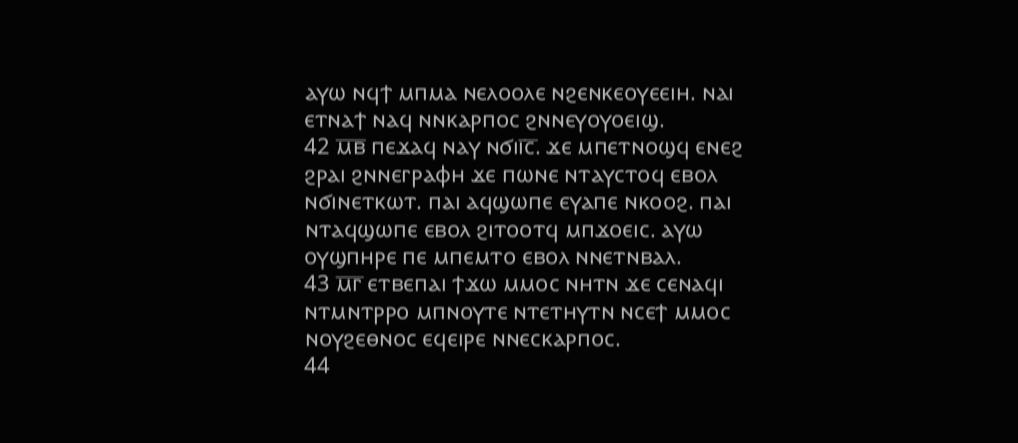ⲁⲩⲱ ⲛϥϯ ⲙⲡⲙⲁ ⲛⲉⲗⲟⲟⲗⲉ ⲛϩⲉⲛⲕⲉⲟⲩⲉⲉⲓⲏ. ⲛⲁⲓ ⲉⲧⲛⲁϯ ⲛⲁϥ ⲛⲛⲕⲁⲣⲡⲟⲥ ϩⲛⲛⲉⲩⲟⲩⲟⲉⲓϣ.
42 ⲙ̅ⲃ̅ ⲡⲉϫⲁϥ ⲛⲁⲩ ⲛϭⲓⲓ̅ⲥ̅. ϫⲉ ⲙⲡⲉⲧⲛⲟϣϥ ⲉⲛⲉϩ ϩⲣⲁⲓ ϩⲛⲛⲉⲅⲣⲁⲫⲏ ϫⲉ ⲡⲱⲛⲉ ⲛⲧⲁⲩⲥⲧⲟϥ ⲉⲃⲟⲗ ⲛϭⲓⲛⲉⲧⲕⲱⲧ. ⲡⲁⲓ ⲁϥϣⲱⲡⲉ ⲉⲩⲁⲡⲉ ⲛⲕⲟⲟϩ. ⲡⲁⲓ ⲛⲧⲁϥϣⲱⲡⲉ ⲉⲃⲟⲗ ϩⲓⲧⲟⲟⲧϥ ⲙⲡϫⲟⲉⲓⲥ. ⲁⲩⲱ ⲟⲩϣⲡⲏⲣⲉ ⲡⲉ ⲙⲡⲉⲙⲧⲟ ⲉⲃⲟⲗ ⲛⲛⲉⲧⲛⲃⲁⲗ.
43 ⲙ̅ⲅ̅ ⲉⲧⲃⲉⲡⲁⲓ ϯϫⲱ ⲙⲙⲟⲥ ⲛⲏⲧⲛ ϫⲉ ⲥⲉⲛⲁϥⲓ ⲛⲧⲙⲛⲧⲣⲣⲟ ⲙⲡⲛⲟⲩⲧⲉ ⲛⲧⲉⲧⲏⲩⲧⲛ ⲛⲥⲉϯ ⲙⲙⲟⲥ ⲛⲟⲩϩⲉⲑⲛⲟⲥ ⲉϥⲉⲓⲣⲉ ⲛⲛⲉⲥⲕⲁⲣⲡⲟⲥ.
44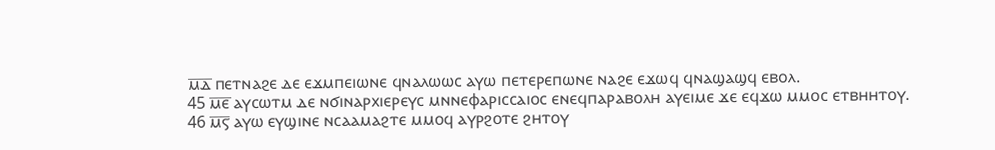ⲙ̅ⲇ̅ ⲡⲉⲧⲛⲁϩⲉ ⲇⲉ ⲉϫⲙⲡⲉⲓⲱⲛⲉ ϥⲛⲁⲗⲱⲱⲥ ⲁⲩⲱ ⲡⲉⲧⲉⲣⲉⲡⲱⲛⲉ ⲛⲁϩⲉ ⲉϫⲱϥ ϥⲛⲁϣⲁϣϥ ⲉⲃⲟⲗ.
45 ⲙ̅ⲉ̅ ⲁⲩⲥⲱⲧⲙ ⲇⲉ ⲛϭⲓⲛⲁⲣⲭⲓⲉⲣⲉⲩⲥ ⲙⲛⲛⲉⲫⲁⲣⲓⲥⲥⲁⲓⲟⲥ ⲉⲛⲉϥⲡⲁⲣⲁⲃⲟⲗⲏ ⲁⲩⲉⲓⲙⲉ ϫⲉ ⲉϥϫⲱ ⲙⲙⲟⲥ ⲉⲧⲃⲏⲏⲧⲟⲩ.
46 ⲙ̅ⲋ̅ ⲁⲩⲱ ⲉⲩϣⲓⲛⲉ ⲛⲥⲁⲁⲙⲁϩⲧⲉ ⲙⲙⲟϥ ⲁⲩⲣϩⲟⲧⲉ ϩⲏⲧⲟⲩ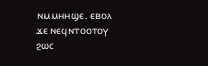ⲛⲙⲙⲏⲏϣⲉ. ⲉⲃⲟⲗ ϫⲉ ⲛⲉϥⲛⲧⲟⲟⲧⲟⲩ ϩⲱⲥ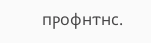ⲡⲣⲟⲫⲏⲧⲏⲥ.